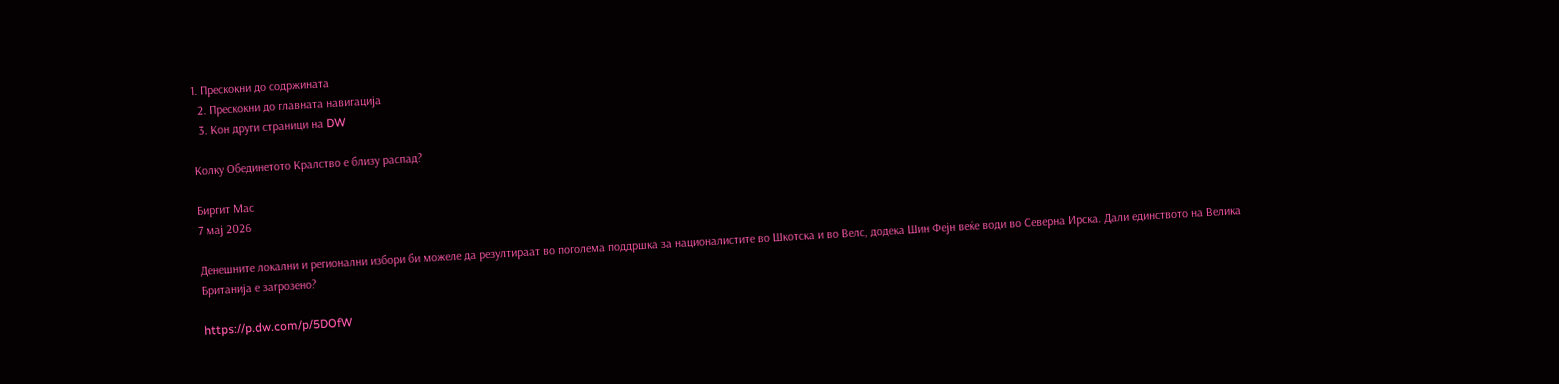1. Прескокни до содржината
  2. Прескокни до главната навигација
  3. Кон други страници на DW

Колку Обединетото Кралство е близу распад?

Биргит Мас
7 мај 2026

Денешните локални и регионални избори би можеле да резултираат во поголема поддршка за националистите во Шкотска и во Велс, додека Шин Фејн веќе води во Северна Ирска. Дали единството на Велика Британија е загрозено?

https://p.dw.com/p/5DOfW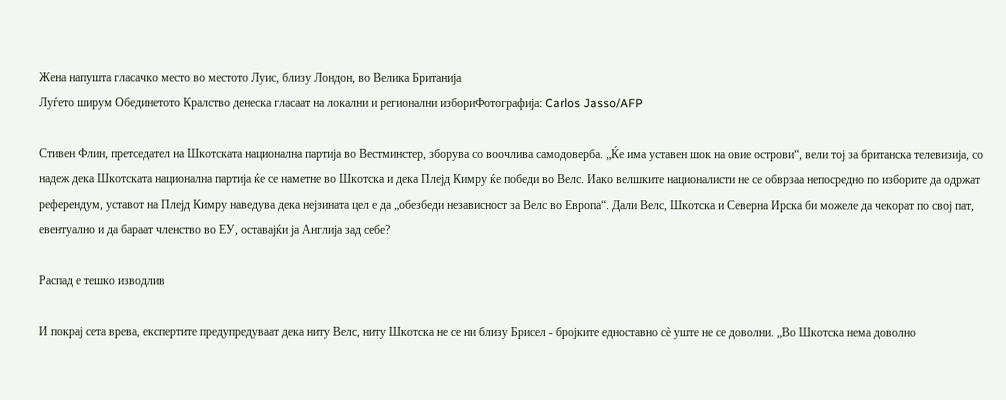Жена напушта гласачко место во местото Луис, близу Лондон, во Велика Британија
Луѓето ширум Обединетото Кралство денеска гласаат на локални и регионални избориФотографија: Carlos Jasso/AFP

Стивен Флин, претседател на Шкотската национална партија во Вестминстер, зборува со воочлива самодоверба. „Ќе има уставен шок на овие острови“, вели тој за британска телевизија, со надеж дека Шкотската национална партија ќе се наметне во Шкотска и дека Плејд Кимру ќе победи во Велс. Иако велшките националисти не се обврзаа непосредно по изборите да одржат референдум, уставот на Плејд Кимру наведува дека нејзината цел е да „обезбеди независност за Велс во Европа“. Дали Велс, Шкотска и Северна Ирска би можеле да чекорат по свој пат, евентуално и да бараат членство во ЕУ, оставајќи ја Англија зад себе?

Распад е тешко изводлив

И покрај сета врева, експертите предупредуваат дека ниту Велс, ниту Шкотска не се ни близу Брисел - бројките едноставно сè уште не се доволни. „Во Шкотска нема доволно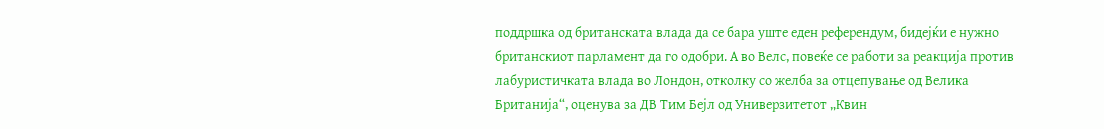поддршка од британската влада да се бара уште еден референдум, бидејќи е нужно британскиот парламент да го одобри. А во Велс, повеќе се работи за реакција против лабуристичката влада во Лондон, отколку со желба за отцепување од Велика Британија“, оценува за ДВ Тим Бејл од Универзитетот „Квин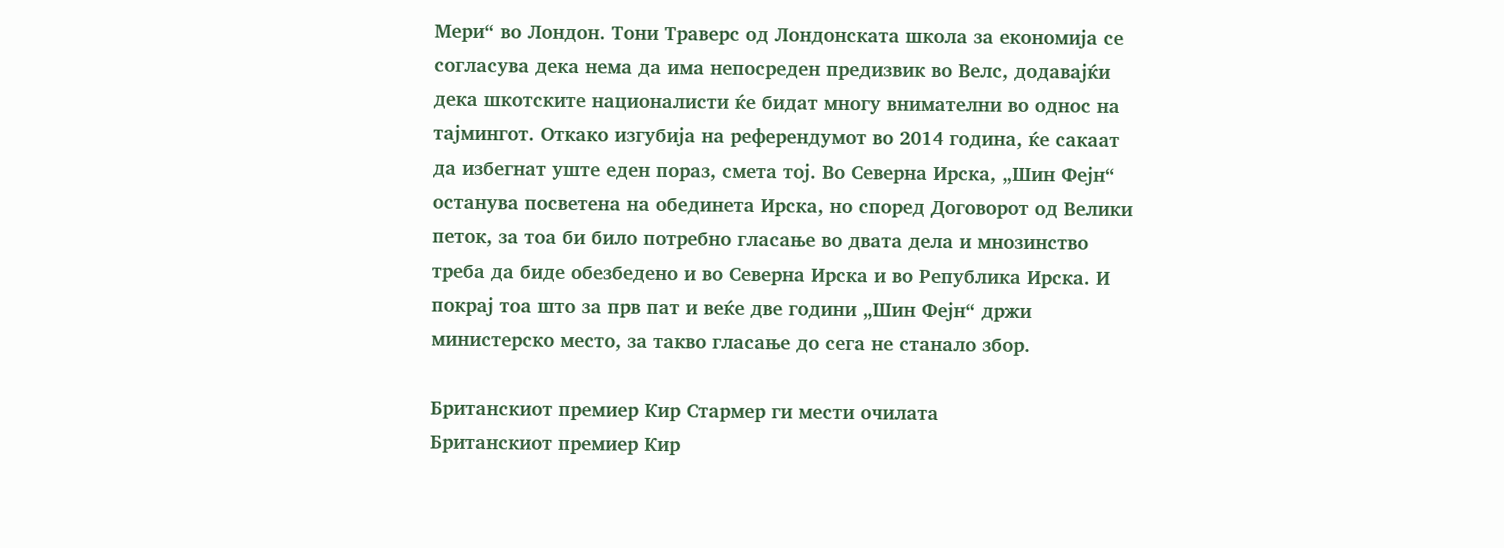Мери“ во Лондон. Тони Траверс од Лондонската школа за економија се согласува дека нема да има непосреден предизвик во Велс, додавајќи дека шкотските националисти ќе бидат многу внимателни во однос на тајмингот. Откако изгубија на референдумот во 2014 година, ќе сакаат да избегнат уште еден пораз, смета тој. Во Северна Ирска, „Шин Фејн“ останува посветена на обединета Ирска, но според Договорот од Велики петок, за тоа би било потребно гласање во двата дела и мнозинство треба да биде обезбедено и во Северна Ирска и во Република Ирска. И покрај тоа што за прв пат и веќе две години „Шин Фејн“ држи министерско место, за такво гласање до сега не станало збор.

Британскиот премиер Кир Стармер ги мести очилата
Британскиот премиер Кир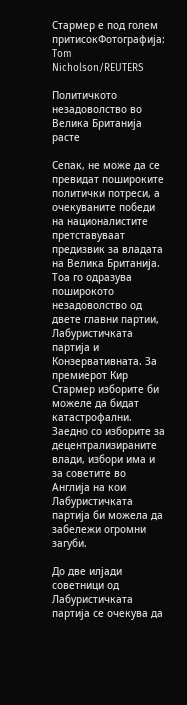Стармер е под голем притисокФотографија: Tom Nicholson/REUTERS

Политичкото незадоволство во Велика Британија расте

Сепак, не може да се превидат пошироките политички потреси, а очекуваните победи на националистите претставуваат предизвик за владата на Велика Британија. Тоа го одразува поширокото незадоволство од двете главни партии, Лабуристичката партија и Конзервативната. За премиерот Кир Стармер изборите би можеле да бидат катастрофални. Заедно со изборите за децентрализираните влади, избори има и за советите во Англија на кои Лабуристичката партија би можела да забележи огромни загуби.

До две илјади советници од Лабуристичката партија се очекува да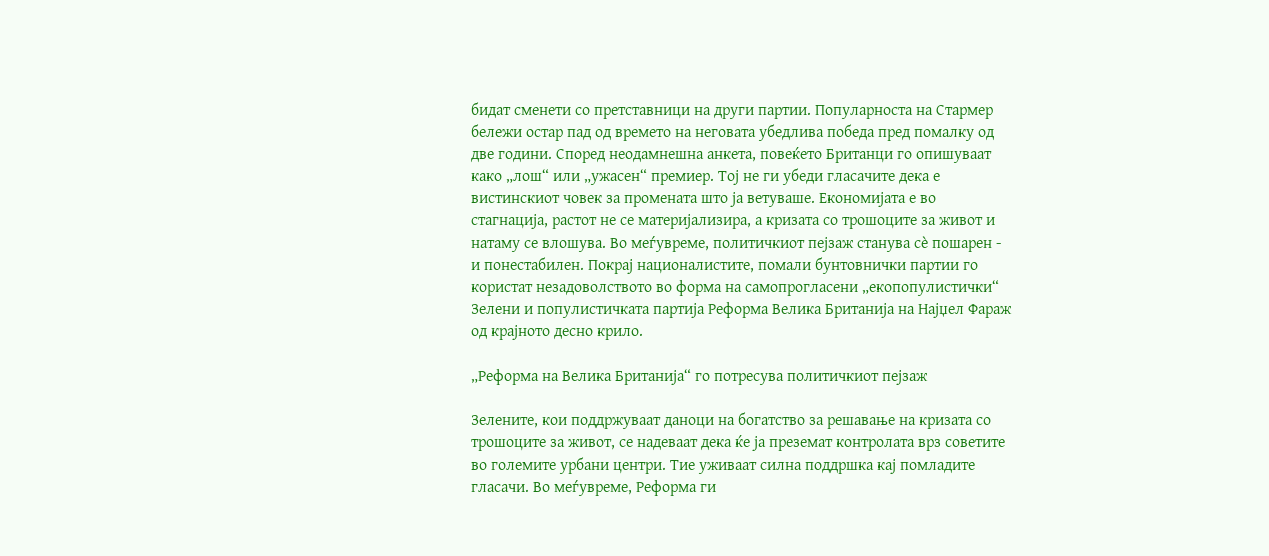бидат сменети со претставници на други партии. Популарноста на Стармер бележи остар пад од времето на неговата убедлива победа пред помалку од две години. Според неодамнешна анкета, повеќето Британци го опишуваат како „лош“ или „ужасен“ премиер. Тој не ги убеди гласачите дека е вистинскиот човек за промената што ја ветуваше. Економијата е во стагнација, растот не се материјализира, а кризата со трошоците за живот и натаму се влошува. Во меѓувреме, политичкиот пејзаж станува сè пошарен - и понестабилен. Покрај националистите, помали бунтовнички партии го користат незадоволството во форма на самопрогласени „екопопулистички“ Зелени и популистичката партија Реформа Велика Британија на Најџел Фараж од крајното десно крило.

„Реформа на Велика Британија“ го потресува политичкиот пејзаж

Зелените, кои поддржуваат даноци на богатство за решавање на кризата со трошоците за живот, се надеваат дека ќе ја преземат контролата врз советите во големите урбани центри. Тие уживаат силна поддршка кај помладите гласачи. Во меѓувреме, Реформа ги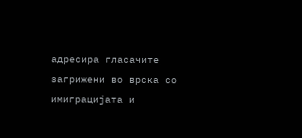адресира гласачите загрижени во врска со имиграцијата и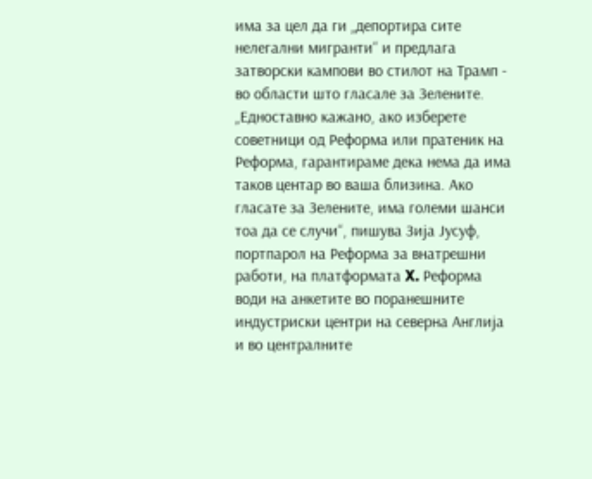има за цел да ги „депортира сите нелегални мигранти“ и предлага затворски кампови во стилот на Трамп - во области што гласале за Зелените. „Едноставно кажано, ако изберете советници од Реформа или пратеник на Реформа, гарантираме дека нема да има таков центар во ваша близина. Ако гласате за Зелените, има големи шанси тоа да се случи“, пишува Зија Јусуф, портпарол на Реформа за внатрешни работи, на платформата X. Реформа води на анкетите во поранешните индустриски центри на северна Англија и во централните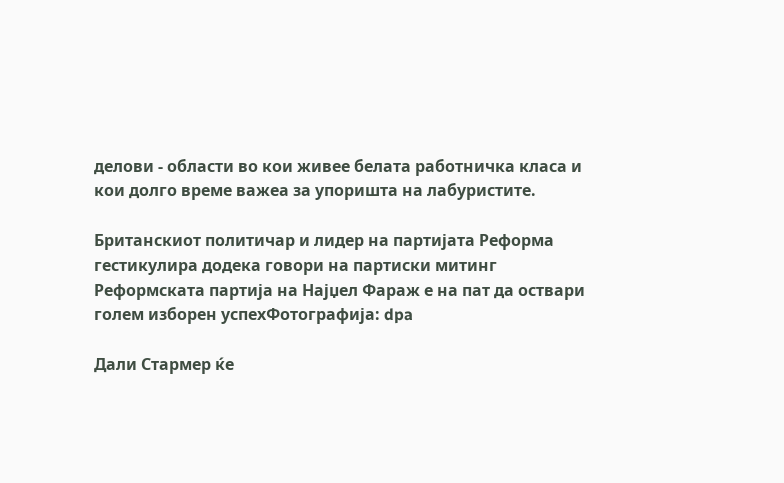делови - области во кои живее белата работничка класа и кои долго време важеа за упоришта на лабуристите.

Британскиот политичар и лидер на партијата Реформа гестикулира додека говори на партиски митинг
Реформската партија на Најџел Фараж е на пат да оствари голем изборен успехФотографија: dpa

Дали Стармер ќе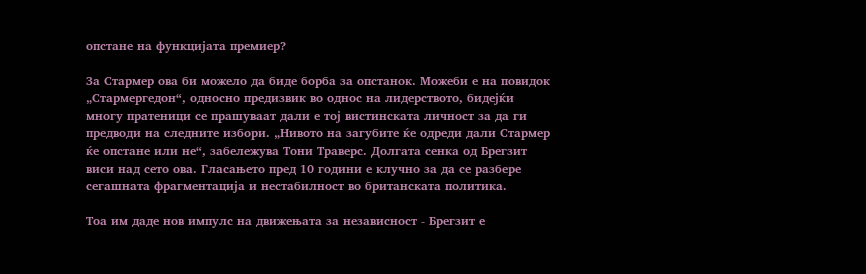опстане на функцијата премиер?

За Стармер ова би можело да биде борба за опстанок. Можеби е на повидок „Стармергедон“, односно предизвик во однос на лидерството, бидејќи многу пратеници се прашуваат дали е тој вистинската личност за да ги предводи на следните избори. „Нивото на загубите ќе одреди дали Стармер ќе опстане или не“, забележува Тони Траверс. Долгата сенка од Брегзит виси над сето ова. Гласањето пред 10 години е клучно за да се разбере сегашната фрагментација и нестабилност во британската политика.

Тоа им даде нов импулс на движењата за независност - Брегзит е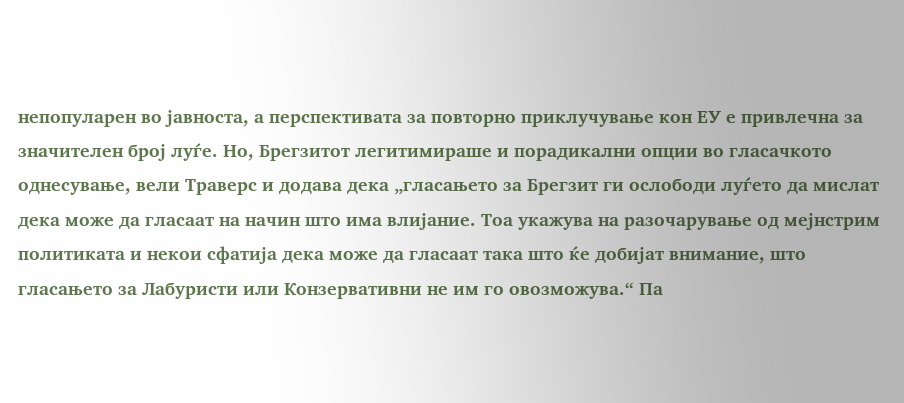непопуларен во јавноста, а перспективата за повторно приклучување кон ЕУ е привлечна за значителен број луѓе. Но, Брегзитот легитимираше и порадикални опции во гласачкото однесување, вели Траверс и додава дека „гласањето за Брегзит ги ослободи луѓето да мислат дека може да гласаат на начин што има влијание. Тоа укажува на разочарување од мејнстрим политиката и некои сфатија дека може да гласаат така што ќе добијат внимание, што гласањето за Лабуристи или Конзервативни не им го овозможува.“ Па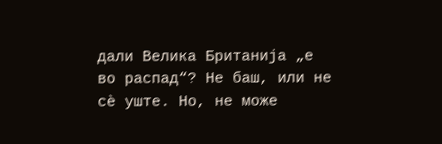дали Велика Британија „е во распад“? Не баш, или не сѐ уште. Но, не може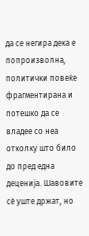да се негира дека е попроизволна, политички повеќе фрагментирана и потешко да се владее со неа отколку што било до пред една деценија. Шавовите сѐ уште држат, но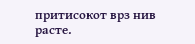притисокот врз нив расте.